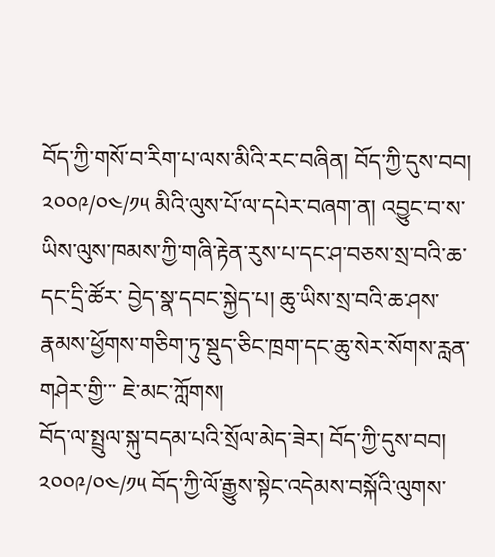བོད་ཀྱི་གསོ་བ་རིག་པ་ལས་མིའི་རང་བཞིན། བོད་ཀྱི་དུས་བབ། ༢༠༠༩/༠༤/༡༥ མིའི་ལུས་པོ་ལ་དཔེར་བཞག་ན། འབྱུང་བ་ས་ཡིས་ལུས་ཁམས་ཀྱི་གཞི་རྟེན་རུས་པ་དང་ཤ་བཅས་སྲ་བའི་ཆ་དང་དྲི་ཚོར་ བྱེད་སྣ་དབང་སྐྱེད་པ། ཆུ་ཡིས་སྲ་བའི་ཆ་ཤས་རྣམས་ཕྱོགས་གཅིག་ཏུ་སྡུད་ཅིང་ཁྲག་དང་ཆུ་སེར་སོགས་རླན་གཤེར་གྱི་་་ ཇེ་མང་ཀློགས།
བོད་ལ་སྤྲུལ་སྐུ་བདམ་པའི་སྲོལ་མེད་ཟེར། བོད་ཀྱི་དུས་བབ། ༢༠༠༩/༠༤/༡༥ བོད་ཀྱི་ལོ་རྒྱུས་སྟེང་འདེམས་བསྐོའི་ལུགས་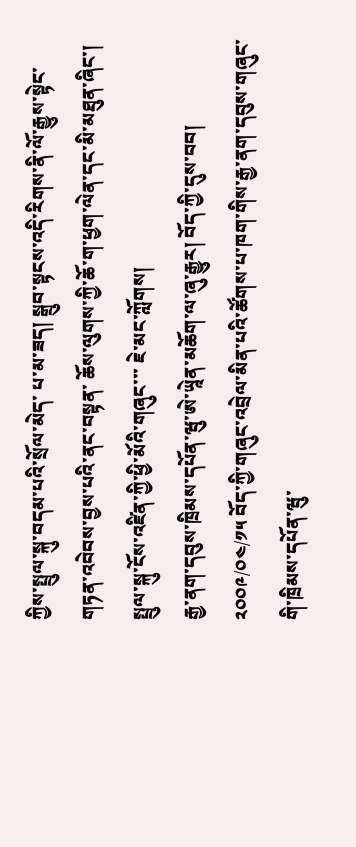ཀྱིས་སྤྲུལ་སྐུ་བདམ་པའི་སྲོལ་མེད་ པ་མ་ཟད། སྒྲུབ་སྟངས་འདི་རིགས་ནི་ལོ་རྒྱུས་སྟེང་གཏན་འབེབས་བྱས་པའི་ནང་བསྟན་ ཆོས་ལུགས་ཀྱི་ཆོ་ག་ཕྱག་ལེན་དང་མི་མཐུན་ཞིང་། སྤྲུལ་སྐུ་ངོས་འཛིན་ཀྱི་ཕྱི་མོའི་གཞུང་་་ ཇེ་མང་ཀློགས།
རྒྱ་ནག་དབུས་ཁྲིམས་དཔོན་ཝུ་ཨེ་ཡཱེན་མཆོག་ལ་ཞུ་རྒྱུར། བོད་ཀྱི་དུས་བབ། ༢༠༠༩/༠༤/༡༥ བོད་ཀྱི་གཞུང་འབྲེལ་མིན་པའི་ཚོགས་པ་ཁག་གིས་རྒྱ་ནག་དབུས་གཞུང་གི་ཁྲིམས་དཔོན་ཝུ་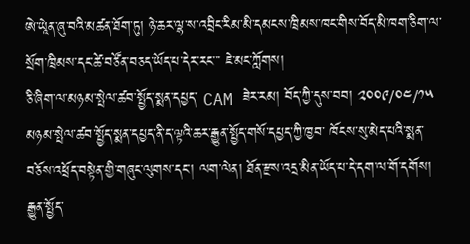ཨེ་ཡཱེན་ཞུ་བའི་མཚན་ཐོག་ཏུ། ཉེ་ཆར་ལྷ་ས་འབྲིང་རིམ་མི་དམངས་ཁྲིམས་ཁང་གིས་བོད་མི་ཁག་ཅིག་ལ་སྲོག་ཁྲིམས་དང་ཚེ་བཙོན་བཅད་ཡོད་པ་དེར་རང་་་ ཇེ་མང་ཀློགས།
ཅི་ཞིག་ལ་མཉམ་སྤེལ་ཚབ་སྤྱོད་སྨན་དཔྱད་ CAM ཟེར་རམ། བོད་ཀྱི་དུས་བབ། ༢༠༠༩/༠༤/༡༥ མཉམ་སྤེལ་ཚབ་སྤྱོད་སྨན་དཔྱད་ནི་ད་ལྟའི་ཆར་རྒྱུན་སྤྱོད་གསོ་དཔྱད་ཀྱི་ཁྱབ་ ཁོངས་སུ་མེད་པའི་སྨན་བཅོས་འཕྲོད་བསྟེན་གྱི་གཞུང་ལུགས་དང་། ལག་ལེན། ཐོན་རྫས་འདྲ་མིན་ཡོད་པ་དེ་དག་ལ་གོ་དགོས། རྒྱུན་སྤྱོད་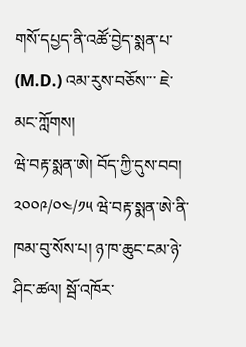གསོ་དཔྱད་ནི་འཚོ་བྱེད་སྨན་པ་ (M.D.) འམ་རུས་བཅོས་་་ ཇེ་མང་ཀློགས།
ཝེ་བརྟ་སྨན་ཨེ། བོད་ཀྱི་དུས་བབ། ༢༠༠༩/༠༤/༡༥ ཝེ་བརྟ་སྨན་ཨེ་ནི་ཁམ་བུ་སོས་པ། ཉ་ཁ་ཆུང་ངམ་ཉེ་ཤིང་ཚལ། སྦོ་འཁོར་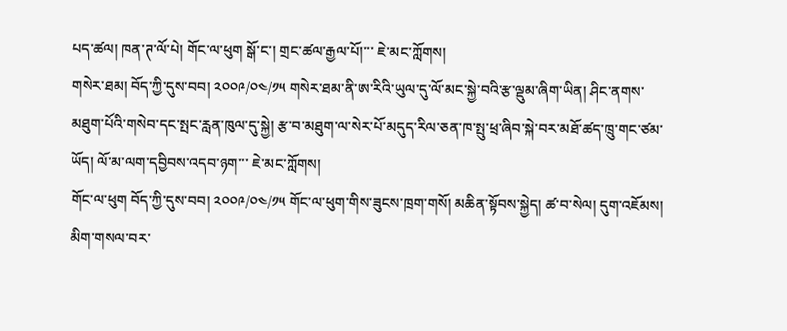པད་ཚལ། ཁན་ཊ་ལོ་པེ། གོང་ལ་ཕུག སྒོ་ང་། གྲང་ཚལ་རྒྱལ་པོ།་་་ ཇེ་མང་ཀློགས།
གསེར་ཐམ། བོད་ཀྱི་དུས་བབ། ༢༠༠༩/༠༤/༡༥ གསེར་ཐམ་ནི་ཨ་རིའི་ཡུལ་དུ་ལོ་མང་སྐྱེ་བའི་རྩ་ལྡུམ་ཞིག་ཡིན། ཤིང་ནགས་མཐུག་པོའི་གསེབ་དང་སྤང་རླན་ཁུལ་དུ་སྐྱེ། རྩ་བ་མཐུག་ལ་སེར་པོ་མདུད་རིལ་ཅན་ཁ་སྤུ་ཕྲ་ཞིབ་སྐེ་བར་མཐོ་ཚད་ཁྲུ་གང་ཙམ་ཡོད། ལོ་མ་ལག་དབྱིབས་འདབ་ཉག་་་ ཇེ་མང་ཀློགས།
གོང་ལ་ཕུག བོད་ཀྱི་དུས་བབ། ༢༠༠༩/༠༤/༡༥ གོང་ལ་ཕུག་གིས་ཟུངས་ཁྲག་གསོ། མཆིན་སྟོབས་སྐྱེད། ཚ་བ་སེལ། དུག་འཇོམས། མིག་གསལ་བར་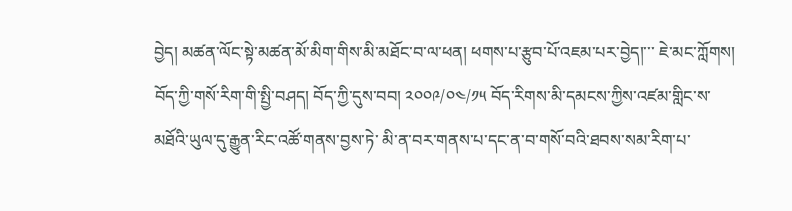བྱེད། མཚན་ལོང་སྟེ་མཚན་མོ་མིག་གིས་མི་མཐོང་བ་ལ་ཕན། ཕགས་པ་རྩུབ་པོ་འཇམ་པར་བྱེད།་་་ ཇེ་མང་ཀློགས།
བོད་ཀྱི་གསོ་རིག་གི་སྤྱི་བཤད། བོད་ཀྱི་དུས་བབ། ༢༠༠༩/༠༤/༡༥ བོད་རིགས་མི་དམངས་ཀྱིས་འཛམ་གླིང་ས་མཐོའི་ཡུལ་དུ་རྒྱུན་རིང་འཚོ་གནས་བྱས་ཏེ་ མི་ན་བར་གནས་པ་དང་ན་བ་གསོ་བའི་ཐབས་སམ་རིག་པ་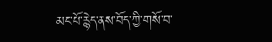མང་པོ་རྙེད་ནས་བོད་ཀྱི་གསོ་བ་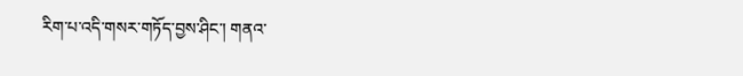རིག་པ་འདི་གསར་གཏོད་བྱས་ཤིང་། གནའ་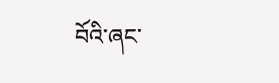བོའི་ཞང་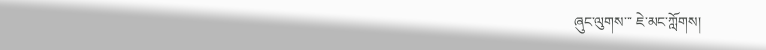ཞུང་ལུགས་་་ ཇེ་མང་ཀློགས།